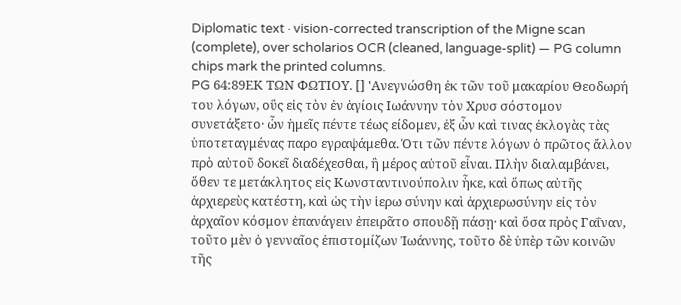Diplomatic text · vision-corrected transcription of the Migne scan (complete), over scholarios OCR (cleaned, language-split) — PG column chips mark the printed columns.
PG 64:89ΕΚ ΤΩΝ ΦΩΤΙΟΥ. [] 'Ανεγνώσθη ἐκ τῶν τοῦ μακαρίου Θεοδωρή του λόγων, οὓς εἰς τὸν ἐν ἁγίοις Ιωάννην τὸν Χρυσ σόστομον συνετάξετο· ὧν ἡμεῖς πέντε τέως είδομεν, ἐξ ὧν καὶ τινας ἐκλογὰς τὰς ὑποτεταγμένας παρο εγραψάμεθα. Ότι τῶν πέντε λόγων ὁ πρῶτος ἄλλον πρὸ αὐτοῦ δοκεῖ διαδέχεσθαι, ἢ μέρος αὐτοῦ εἶναι. Πλὴν διαλαμβάνει, ὅθεν τε μετάκλητος εἰς Κωνσταντινούπολιν ἧκε, καὶ ὅπως αὐτῆς ἀρχιερεὺς κατέστη, καὶ ὡς τὴν ἱερω σύνην καὶ ἀρχιερωσύνην εἰς τὸν ἀρχαῖον κόσμον ἐπανάγειν ἐπειρᾶτο σπουδῇ πάσῃ· καὶ ὅσα πρὸς Γαΐναν, τοῦτο μὲν ὁ γενναῖος ἐπιστομίζων Ἰωάννης, τοῦτο δὲ ὑπὲρ τῶν κοινῶν τῆς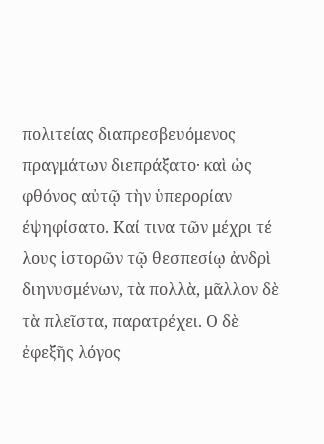πολιτείας διαπρεσβευόμενος πραγμάτων διεπράξατο· καὶ ὡς φθόνος αὐτῷ τὴν ὑπερορίαν έψηφίσατο. Καί τινα τῶν μέχρι τέ λους ἱστορῶν τῷ θεσπεσίῳ ἀνδρὶ διηνυσμένων, τὰ πολλὰ, μᾶλλον δὲ τὰ πλεῖστα, παρατρέχει. Ο δὲ ἐφεξῆς λόγος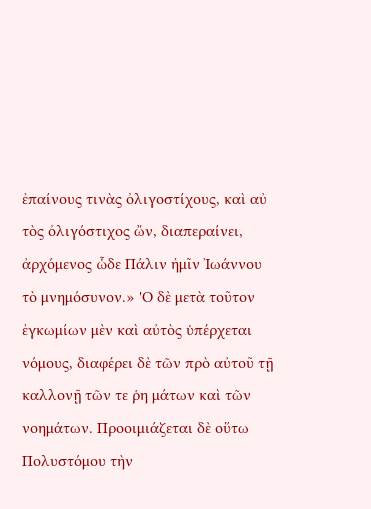ἐπαίνους τινὰς ὀλιγοστίχους, καὶ αὐ τὸς ὀλιγόστιχος ὤν, διαπεραίνει, ἀρχόμενος ὧδε Πάλιν ἡμῖν Ἰωάννου τὸ μνημόσυνον.» 'Ο δὲ μετὰ τοῦτον ἐγκωμίων μὲν καὶ αὐτὸς ὑπέρχεται νόμους, διαφέρει δὲ τῶν πρὸ αὐτοῦ τῇ καλλονῇ τῶν τε ῥη μάτων καὶ τῶν νοημάτων. Προοιμιάζεται δὲ οὕτω Πολυστόμου τὴν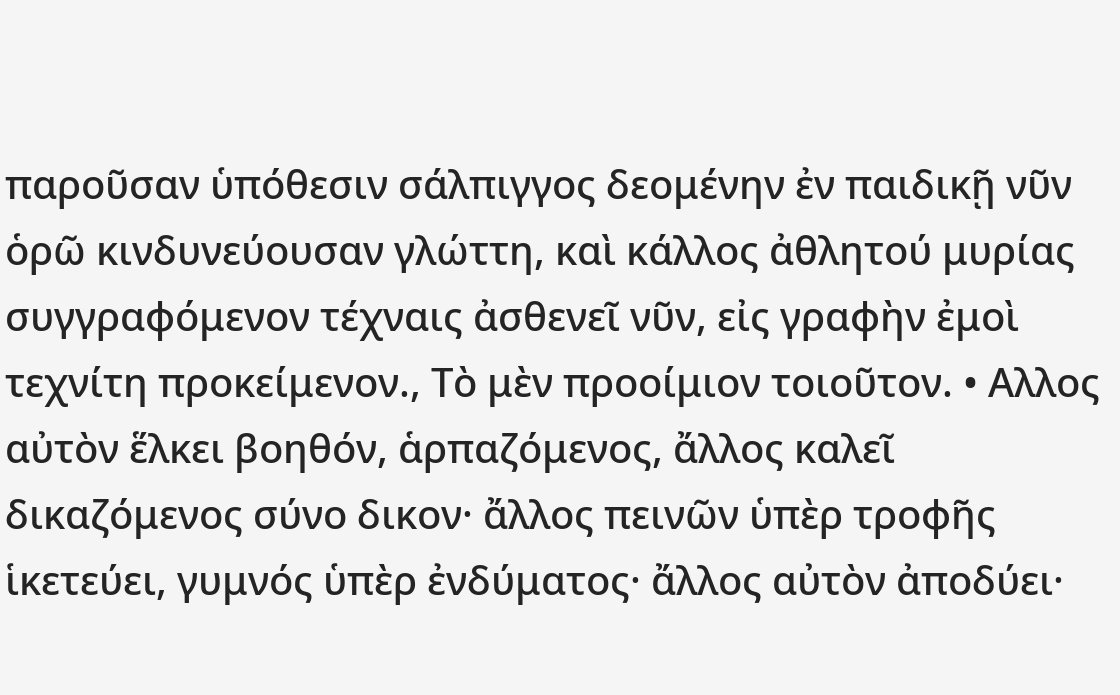παροῦσαν ὑπόθεσιν σάλπιγγος δεομένην ἐν παιδικῇ νῦν ὁρῶ κινδυνεύουσαν γλώττη, καὶ κάλλος ἀθλητού μυρίας συγγραφόμενον τέχναις ἀσθενεῖ νῦν, εἰς γραφὴν ἐμοὶ τεχνίτη προκείμενον., Τὸ μὲν προοίμιον τοιοῦτον. • Αλλος αὐτὸν ἕλκει βοηθόν, ἁρπαζόμενος, ἄλλος καλεῖ δικαζόμενος σύνο δικον· ἄλλος πεινῶν ὑπὲρ τροφῆς ἱκετεύει, γυμνός ὑπὲρ ἐνδύματος· ἄλλος αὐτὸν ἀποδύει·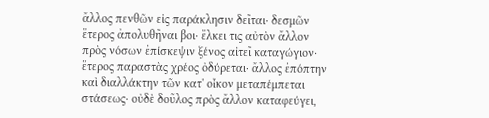ἄλλος πενθῶν εἰς παράκλησιν δεῖται· δεσμῶν ἕτερος ἀπολυθῆναι βοι· ἔλκει τις αὐτὸν ἄλλον πρὸς νόσων ἐπίσκεψιν ξένος αἰτεῖ καταγώγιον· ἕτερος παραστὰς χρέος ὀδύρεται· ἄλλος ἐπόπτην καὶ διαλλάκτην τῶν κατ' οἶκον μεταπέμπεται στάσεως· οὐδὲ δοῦλος πρὸς ἄλλον καταφεύγει,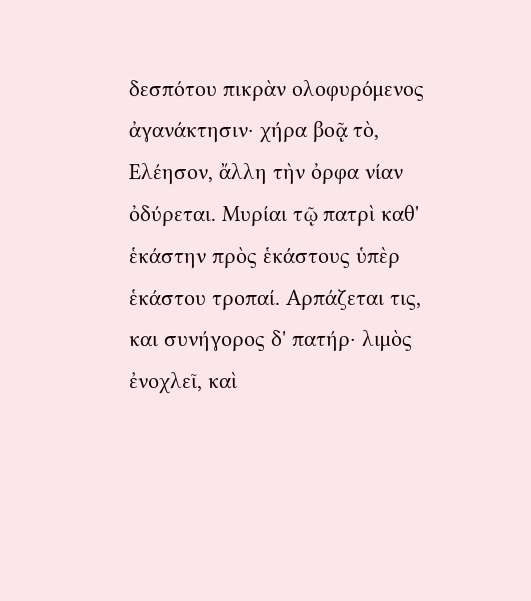δεσπότου πικρὰν ολοφυρόμενος ἀγανάκτησιν· χήρα βοᾷ τὸ, Ελέησον, ἄλλη τὴν ὀρφα νίαν ὀδύρεται. Μυρίαι τῷ πατρὶ καθ' ἑκάστην πρὸς ἑκάστους ὑπὲρ ἑκάστου τροπαί. Αρπάζεται τις, και συνήγορος δ' πατήρ· λιμὸς ἐνοχλεῖ, καὶ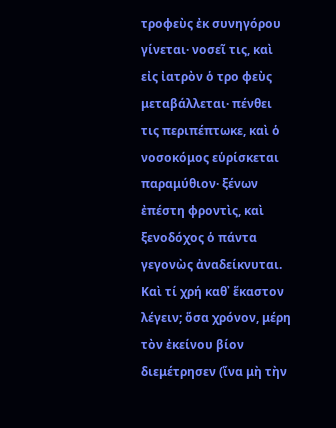τροφεὺς ἐκ συνηγόρου γίνεται· νοσεῖ τις, καὶ εἰς ἰατρὸν ὁ τρο φεὺς μεταβάλλεται· πένθει τις περιπέπτωκε, καὶ ὁ νοσοκόμος εὑρίσκεται παραμύθιον· ξένων ἐπέστη φροντὶς, καὶ ξενοδόχος ὁ πάντα γεγονὼς ἀναδείκνυται. Καὶ τί χρή καθ᾽ ἕκαστον λέγειν; ὅσα χρόνον, μέρη τὸν ἐκείνου βίον διεμέτρησεν (ἵνα μὴ τὴν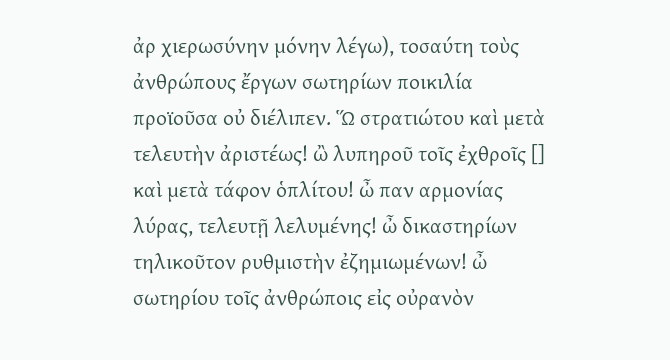ἀρ χιερωσύνην μόνην λέγω), τοσαύτη τοὺς ἀνθρώπους ἔργων σωτηρίων ποικιλία προϊοῦσα οὐ διέλιπεν. Ὥ στρατιώτου καὶ μετὰ τελευτὴν ἀριστέως! ὢ λυπηροῦ τοῖς ἐχθροῖς [] καὶ μετὰ τάφον ὁπλίτου! ὦ παν αρμονίας λύρας, τελευτῇ λελυμένης! ὦ δικαστηρίων τηλικοῦτον ρυθμιστὴν ἐζημιωμένων! ὦ σωτηρίου τοῖς ἀνθρώποις εἰς οὐρανὸν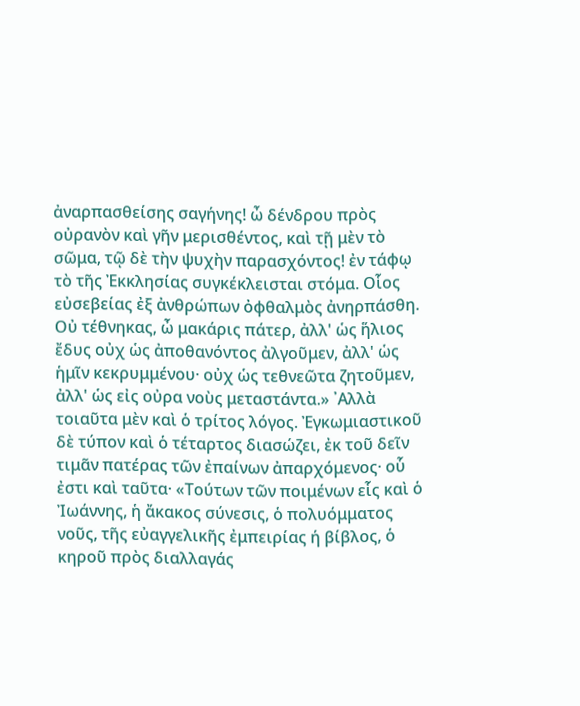ἀναρπασθείσης σαγήνης! ὦ δένδρου πρὸς οὐρανὸν καὶ γῆν μερισθέντος, καὶ τῇ μὲν τὸ σῶμα, τῷ δὲ τὴν ψυχὴν παρασχόντος! ἐν τάφῳ τὸ τῆς Ἐκκλησίας συγκέκλεισται στόμα. Οἷος εὐσεβείας ἐξ ἀνθρώπων ὀφθαλμὸς ἀνηρπάσθη. Οὐ τέθνηκας, ὦ μακάρις πάτερ, ἀλλ' ὡς ἥλιος ἔδυς οὐχ ὡς ἀποθανόντος ἀλγοῦμεν, ἀλλ' ὡς ἡμῖν κεκρυμμένου· οὐχ ὡς τεθνεῶτα ζητοῦμεν, ἀλλ' ὡς εἰς οὐρα νοὺς μεταστάντα.» ᾿Αλλὰ τοιαῦτα μὲν καὶ ὁ τρίτος λόγος. Ἐγκωμιαστικοῦ δὲ τύπον καὶ ὁ τέταρτος διασώζει, ἐκ τοῦ δεῖν τιμᾶν πατέρας τῶν ἐπαίνων ἀπαρχόμενος· οὗ ἐστι καὶ ταῦτα· «Τούτων τῶν ποιμένων εἷς καὶ ὁ Ἰωάννης, ἡ ἄκακος σύνεσις, ὁ πολυόμματος νοῦς, τῆς εὐαγγελικῆς ἐμπειρίας ή βίβλος, ὁ κηροῦ πρὸς διαλλαγάς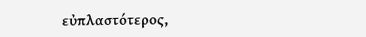εὐπλαστότερος,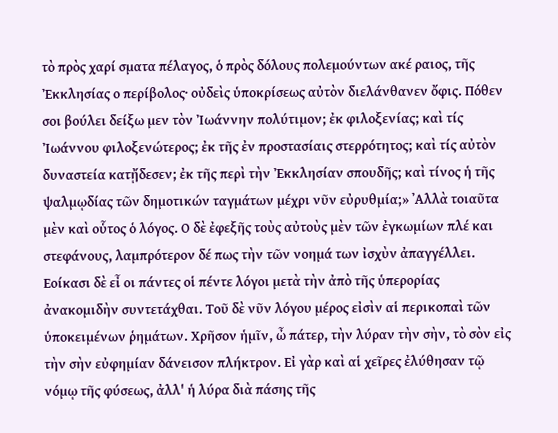τὸ πρὸς χαρί σματα πέλαγος, ὁ πρὸς δόλους πολεμούντων ακέ ραιος, τῆς Ἐκκλησίας ο περίβολος· οὐδεὶς ὑποκρίσεως αὐτὸν διελάνθανεν ὄφις. Πόθεν σοι βούλει δείξω μεν τὸν Ἰωάννην πολύτιμον; ἐκ φιλοξενίας; καὶ τίς Ἰωάννου φιλοξενώτερος; ἐκ τῆς ἐν προστασίαις στερρότητος; καὶ τίς αὐτὸν δυναστεία κατᾔδεσεν; ἐκ τῆς περὶ τὴν Ἐκκλησίαν σπουδῆς; καὶ τίνος ἡ τῆς ψαλμῳδίας τῶν δημοτικών ταγμάτων μέχρι νῦν εὐρυθμία;» ᾿Αλλὰ τοιαῦτα μὲν καὶ οὗτος ὁ λόγος. Ο δὲ ἐφεξῆς τοὺς αὐτοὺς μὲν τῶν ἐγκωμίων πλέ και στεφάνους, λαμπρότερον δέ πως τὴν τῶν νοημά των ἰσχὺν ἀπαγγέλλει. Εοίκασι δὲ εἶ οι πάντες οἱ πέντε λόγοι μετὰ τὴν ἀπὸ τῆς ὑπερορίας ἀνακομιδὴν συντετάχθαι. Τοῦ δὲ νῦν λόγου μέρος εἰσὶν αἱ περικοπαὶ τῶν ὑποκειμένων ῥημάτων. Χρῆσον ἡμῖν, ὦ πάτερ, τὴν λύραν τὴν σὴν, τὸ σὸν εἰς τὴν σὴν εὐφημίαν δάνεισον πλήκτρον. Εἰ γὰρ καὶ αἱ χεῖρες ἐλύθησαν τῷ νόμῳ τῆς φύσεως, ἀλλ' ἡ λύρα διὰ πάσης τῆς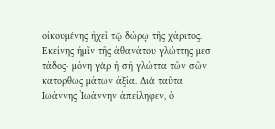οἰκουμένης ἠχεῖ τῷ δώρῳ τῆς χάριτος. Εκείνης ἡμῖν τῆς ἀθανάτου γλώττης μεσ τάδος· μόνη γὰρ ἡ σὴ γλώττα τῶν σῶν κατορθως μάτων ἀξία. Διὰ ταῦτα Ιωάννης Ἰωάννην ἀπείληφεν, ὁ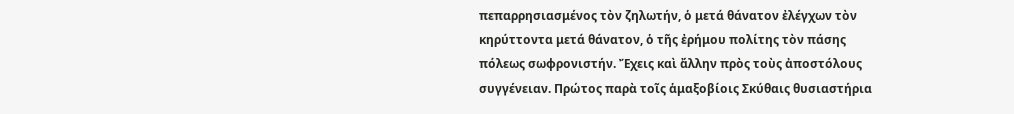πεπαρρησιασμένος τὸν ζηλωτήν, ὁ μετά θάνατον ἐλέγχων τὸν κηρύττοντα μετά θάνατον, ὁ τῆς ἐρήμου πολίτης τὸν πάσης πόλεως σωφρονιστήν. Ἔχεις καὶ ἄλλην πρὸς τοὺς ἀποστόλους συγγένειαν. Πρώτος παρὰ τοῖς ἁμαξοβίοις Σκύθαις θυσιαστήρια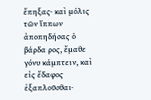ἔπηξας· καὶ μόλις τῶν ἵππων ἀποπηδήσας ὁ βάρδα ρος, ἔμαθε γόνυ κάμπτειν, καὶ εἰς ἔδαφος ἐξαπλοῦσθαι·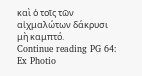καὶ ὁ τοῖς τῶν αἰχμαλώτων δάκρυσι μὴ καμπτό.
Continue reading PG 64: Ex Photio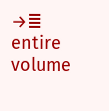→≣ entire volume